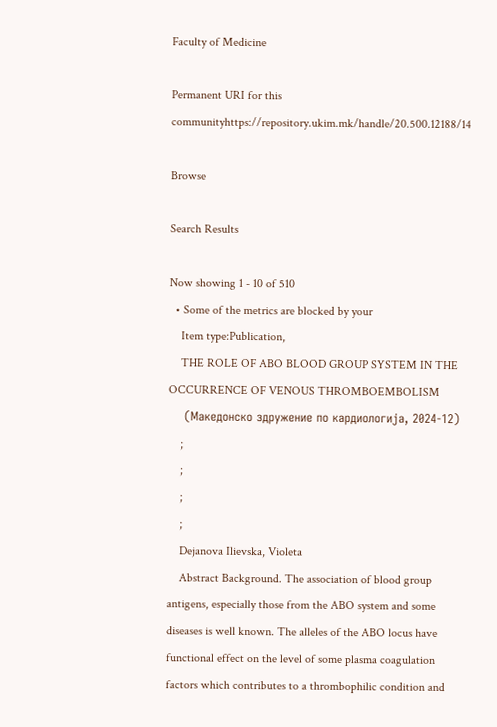Faculty of Medicine

Permanent URI for this communityhttps://repository.ukim.mk/handle/20.500.12188/14

Browse

Search Results

Now showing 1 - 10 of 510
  • Some of the metrics are blocked by your
    Item type:Publication,
    THE ROLE OF ABO BLOOD GROUP SYSTEM IN THE OCCURRENCE OF VENOUS THROMBOEMBOLISM
    (Македонско здружение по кардиологија, 2024-12)
    ;
    ;
    ;
    ;
    Dejanova Ilievska, Violeta
    Abstract Background. The association of blood group antigens, especially those from the ABO system and some diseases is well known. The alleles of the ABO locus have functional effect on the level of some plasma coagulation factors which contributes to a thrombophilic condition and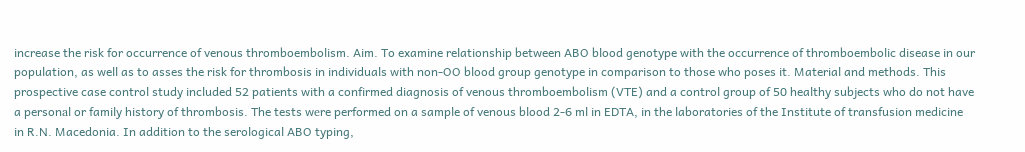increase the risk for occurrence of venous thromboembolism. Aim. To examine relationship between ABO blood genotype with the occurrence of thromboembolic disease in our population, as well as to asses the risk for thrombosis in individuals with non-OO blood group genotype in comparison to those who poses it. Material and methods. This prospective case control study included 52 patients with a confirmed diagnosis of venous thromboembolism (VTE) and a control group of 50 healthy subjects who do not have a personаl or family history of thrombosis. The tests wеre performed on a sample of venous blood 2-6 ml in EDTA, in the laboratories of the Institute of transfusion medicine in R.N. Macedonia. In addition to the serological ABO typing,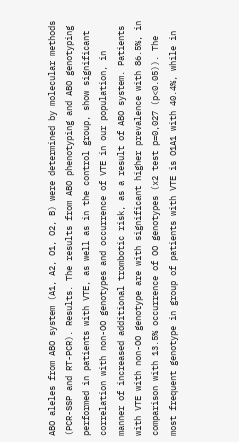ABO aleles from ABO system (A1, A2, O1, O2, B) were determined by molecular methods (PCR-SSP and RT-PCR). Results. The results from ABO phenotyping and ABO genotyping performed in patients with VTE, as well as in the control group, show significant correlation with non-OO genotypes and occurrence of VTE in our population, in manner of increased additional trombotic risk, as a result of ABO system. Patients with VTE with non-OO genotype are with significant higher prevalence with 86.5%, in comparison with 13.5% occurrence of OO genotypes (x2 test p=0,027 (p<0.05)). The most frequent genotype in group of patients with VTE is O1A1 with 40.4%, while in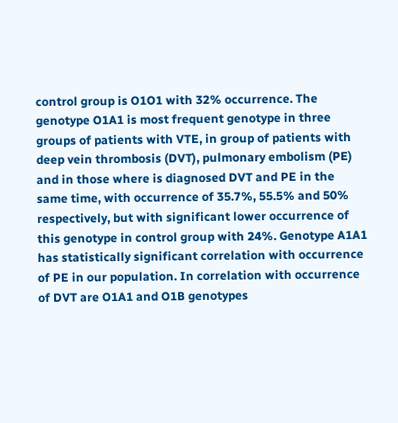control group is O1O1 with 32% occurrence. The genotype O1A1 is most frequent genotype in three groups of patients with VTE, in group of patients with deep vein thrombosis (DVT), pulmonary embolism (PE) and in those where is diagnosed DVT and PE in the same time, with occurrence of 35.7%, 55.5% and 50% respectively, but with significant lower occurrence of this genotype in control group with 24%. Genotype A1A1 has statistically significant correlation with occurrence of PE in our population. In correlation with occurrence of DVT are O1A1 and O1B genotypes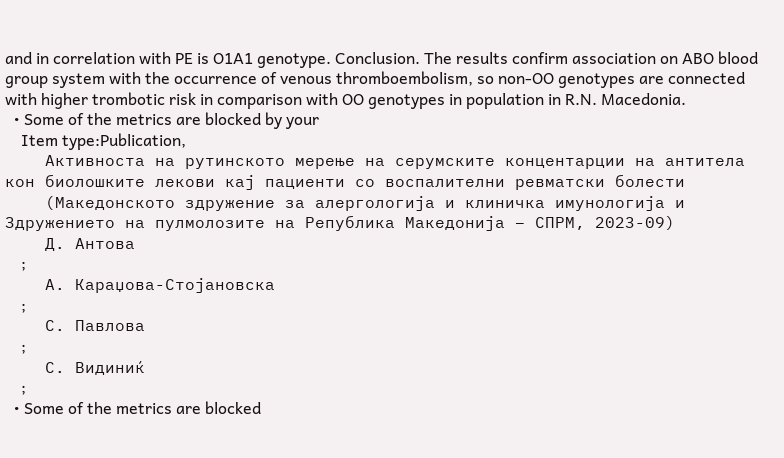and in correlation with PE is O1A1 genotype. Conclusion. The results confirm association on ABO blood group system with the occurrence of venous thromboembolism, so non-OO genotypes are connected with higher trombotic risk in comparison with OO genotypes in population in R.N. Macedonia.
  • Some of the metrics are blocked by your
    Item type:Publication,
    Активноста на рутинското мерење на серумските концентарции на антитела кон биолошките лекови кај пациенти со воспалителни ревматски болести
    (Македонското здружение за алергологија и клиничка имунологија и Здружението на пулмолозите на Република Македонија – СПРМ, 2023-09)
    Д. Антова
    ;
    А. Караџова-Стојановска
    ;
    С. Павлова
    ;
    С. Видиниќ
    ;
  • Some of the metrics are blocked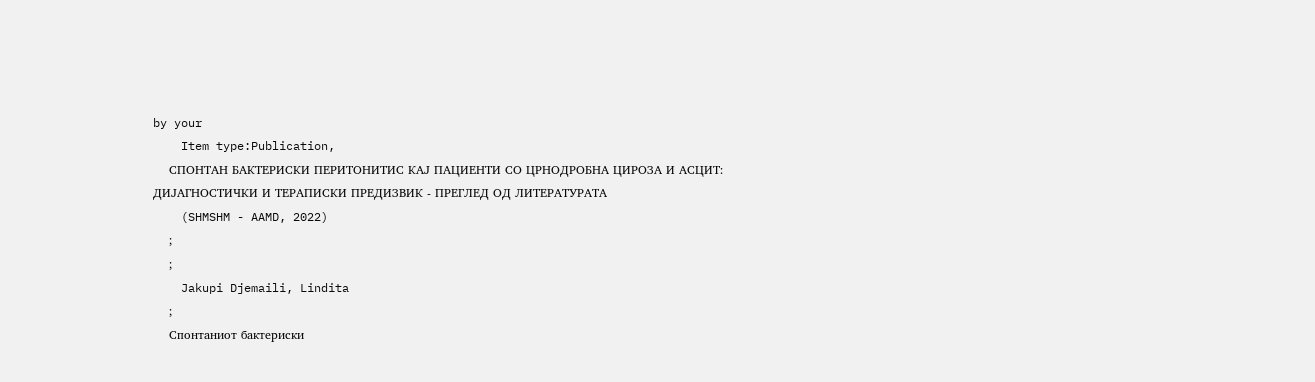by your
    Item type:Publication,
    СПОНТАН БАКТЕРИСКИ ПЕРИТОНИТИС КАЈ ПАЦИЕНТИ СО ЦРНОДРОБНА ЦИРОЗА И АСЦИТ: ДИЈАГНОСТИЧКИ И ТЕРАПИСКИ ПРЕДИЗВИК - ПРЕГЛЕД ОД ЛИТЕРАТУРАТА
    (SHMSHM - AAMD, 2022)
    ;
    ;
    Jakupi Djemaili, Lindita
    ;
    Спонтаниот бактериски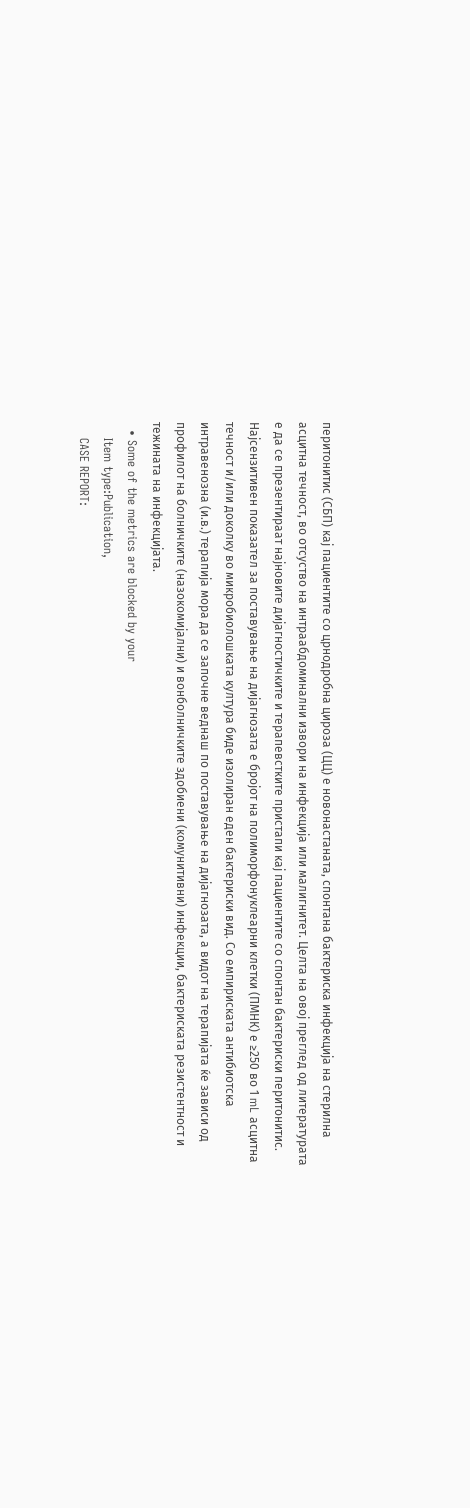перитонитис (СБП) кај пациентите со црнодробна цироза (ЦЦ) е новонастаната, спонтана бактериска инфекција на стерилна асцитна течност, во отсуство на интраабдоминални извори на инфекција или малигнитет. Целта на овој преглед од литературата е да се презентираат најновите дијагностичките и терапевстките пристапи кај пациентите со спонтан бактериски перитонитис. Најсензитивен показател за поставување на дијагнозата е бројот на полиморфонуклеарни клетки (ПМНК) е ≥250 во 1 mL асцитна течност и/или доколку во микробиолошката култура биде изолиран еден бактериски вид. Со емпириската антибиотска интравенозна (и.в.) терапија мора да се започне веднаш по поставување на дијагнозата, а видот на терапијата ќе зависи од профилот на болничките (назокомијални) и вонболничките здобиени (комунитивни) инфекции, бактериската резистентност и тежината на инфекцијата.
  • Some of the metrics are blocked by your
    Item type:Publication,
    CASE REPORT: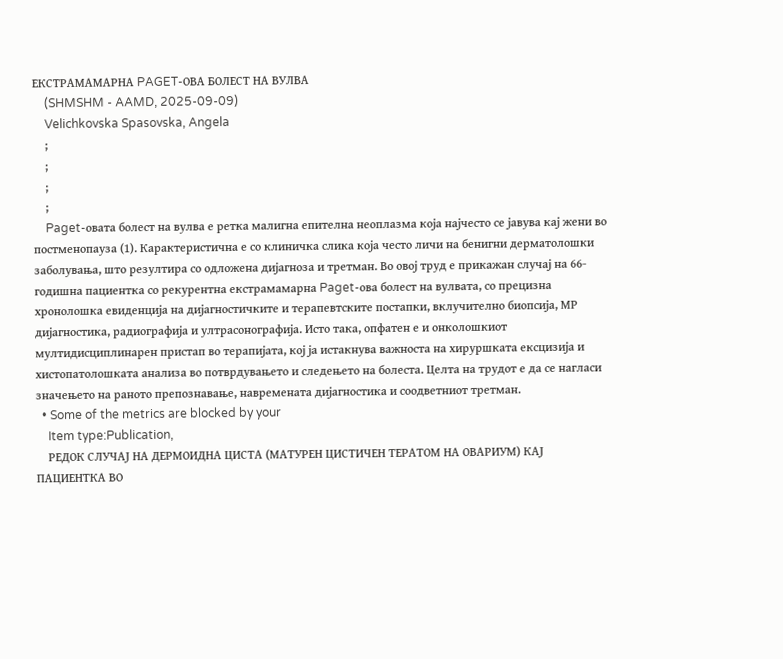ЕКСТРАМАМАРНА PAGET-ОВА БОЛЕСТ НА ВУЛВА
    (SHMSHM - AAMD, 2025-09-09)
    Velichkovska Spasovska, Angela
    ;
    ;
    ;
    ;
    Paget-овата болест на вулва е ретка малигна епителна неоплазма која најчесто се јавува кај жени во постменопауза (1). Карактеристична е со клиничка слика која често личи на бенигни дерматолошки заболувања, што резултира со одложена дијагноза и третман. Во овој труд е прикажан случај на 66-годишна пациентка со рекурентна екстрамамарна Paget-ова болест на вулвата, со прецизна хронолошка евиденција на дијагностичките и терапевтските постапки, вклучително биопсија, МР дијагностика, радиографија и ултрасонографија. Исто така, опфатен е и онколошкиот мултидисциплинарен пристап во терапијата, кој ја истакнува важноста на хируршката ексцизија и хистопатолошката анализа во потврдувањето и следењето на болеста. Целта на трудот е да се нагласи значењето на раното препознавање, навремената дијагностика и соодветниот третман.
  • Some of the metrics are blocked by your
    Item type:Publication,
    РЕДОК СЛУЧАЈ НА ДЕРМОИДНА ЦИСТА (МАТУРЕН ЦИСТИЧЕН ТЕРАТОМ НА ОВАРИУМ) КАЈ ПАЦИЕНТКА ВО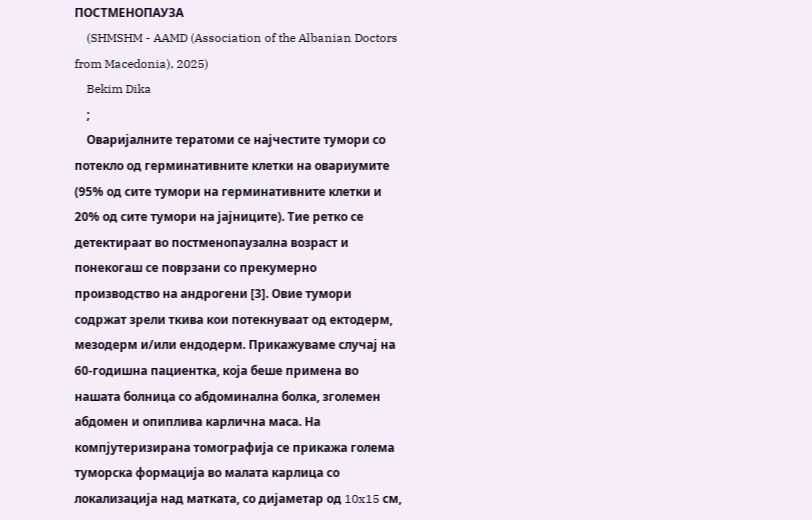ПОСТМЕНОПАУЗА
    (SHMSHM - AAMD (Association of the Albanian Doctors from Macedonia), 2025)
    Bekim Dika
    ;
    Оваријалните тератоми се најчестите тумори со потекло од герминативните клетки на овариумите (95% од сите тумори на герминативните клетки и 20% од сите тумори на јајниците). Тие ретко се детектираат во постменопаузална возраст и понекогаш се поврзани со прекумерно производство на андрогени [3]. Овие тумори содржат зрели ткива кои потекнуваат од ектодерм, мезодерм и/или ендодерм. Прикaжуваме случај на 60-годишна пациентка, која беше примена во нашата болница со абдоминална болка, зголемен абдомен и опиплива карлична маса. На компјутеризирана томографија се прикажа голема туморска формација во малата карлица со локализација над матката, со дијаметар од 10x15 см,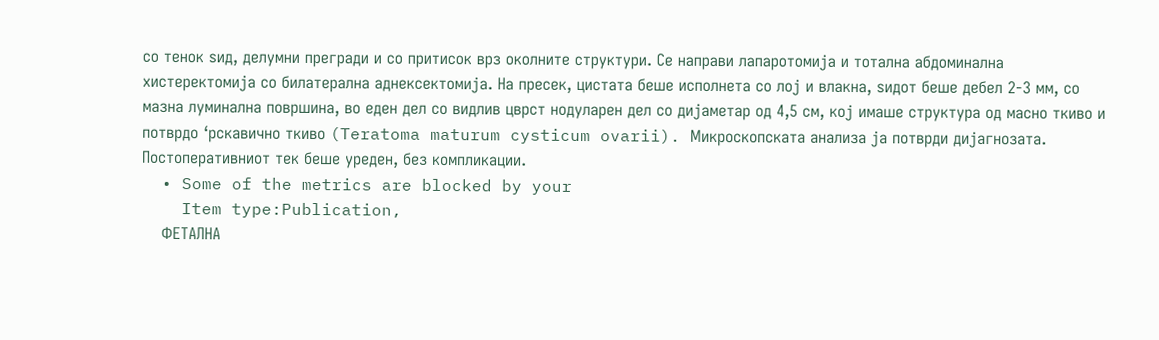со тенок ѕид, делумни прегради и со притисок врз околните структури. Се направи лапаротомија и тотална абдоминална хистеректомија со билатерална аднексектомија. На пресек, цистата беше исполнета со лој и влакна, ѕидот беше дебел 2-3 мм, со мазна луминална површина, во еден дел со видлив цврст нодуларен дел со дијаметар од 4,5 см, кој имаше структура од масно ткиво и потврдо ‘рскавично ткиво (Teratoma maturum cysticum ovarii). Микроскопската анализа ја потврди дијагнозата. Постоперативниот тек беше уреден, без компликации.
  • Some of the metrics are blocked by your
    Item type:Publication,
    ФЕТАЛНА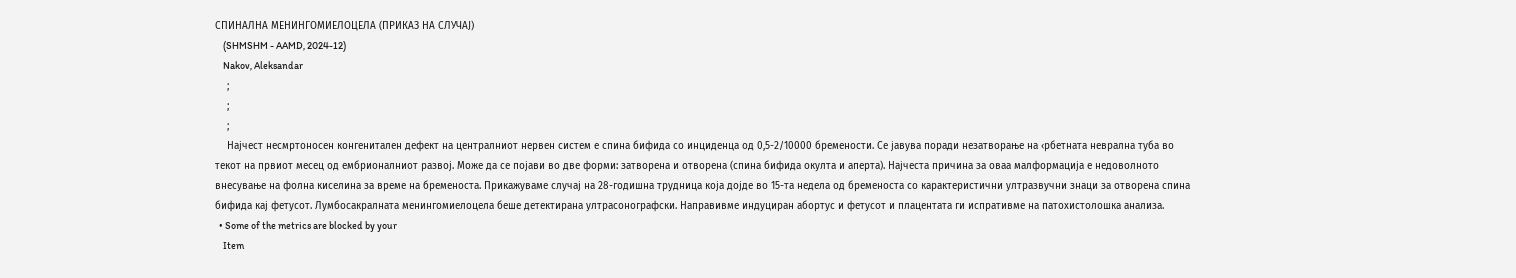СПИНАЛНА МЕНИНГОМИЕЛОЦЕЛА (ПРИКАЗ НА СЛУЧАЈ)
    (SHMSHM - AAMD, 2024-12)
    Nakov, Aleksandar
    ;
    ;
    ;
    Најчест несмртоносен конгенитален дефект на централниот нервен систем е спина бифида со инциденца од 0,5-2/10000 бремености. Се јавува поради незатворање на ‹рбетната неврална туба во текот на првиот месец од ембрионалниот развој. Може да се појави во две форми: затворена и отворена (спина бифида окулта и аперта). Најчеста причина за оваа малформација е недоволното внесување на фолна киселина за време на бременоста. Прикажуваме случај на 28-годишна трудница која дојде во 15-та недела од бременоста со карактеристични ултразвучни знаци за отворена спина бифида кај фетусот. Лумбосакралната менингомиелоцела беше детектирана ултрасонографски. Направивме индуциран абортус и фетусот и плацентата ги испративме на патохистолошка анализа.
  • Some of the metrics are blocked by your
    Item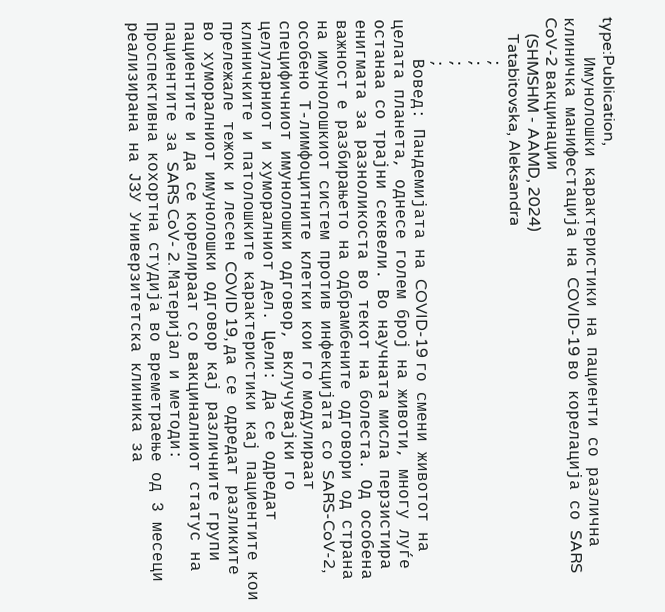type:Publication,
    Имунолошки карактеристики на пациенти со различна клиничка манифестација на COVID-19 во корелација со SARS CoV-2 вакцинации
    (SHMSHM - AAMD, 2024)
    Tatabitovska, Aleksandra
    ;
    ;
    ;
    ;
    Вовед: Пандемијата на COVID-19 го смени животот на целата планета, однесе голем број на животи, многу луѓе останаа со трајни секвели. Во научната мисла перзистира енигмата за разноликоста во текот на болеста. Од особена важност е разбирањето на одбрамбените одговори од страна на имунолошкиот систем против инфекцијата со SARS-CoV-2, особено Т-лимфоцитните клетки кои го модулираат специфичниот имунолошки одговор, вклучувајки го целуларниот и хуморалниот дел. Цели: Да се одредат клиничките и патолошките карактеристики кај пациентите кои прележале тежок и лесен COVID 19, да се одредат разликите во хуморалниот имунолошки одговор кај различните групи пациентите и да се корелираат со вакциналниот статус на пациентите за SARS CoV- 2. Материјал и методи: Проспективна кохортна студија во времетраење од 3 месеци реализирана на ЈЗУ Универзитетска клиника за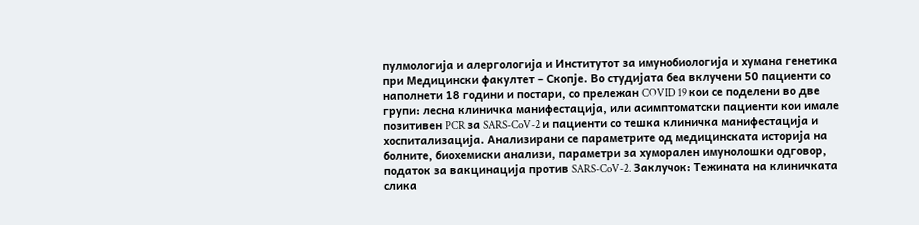пулмологија и алергологија и Институтот за имунобиологија и хумана генетика при Медицински факултет – Скопје. Во студијата беа вклучени 50 пациенти со наполнети 18 години и постари, со прележан COVID 19 кои се поделени во две групи: лесна клиничка манифестација, или асимптоматски пациенти кои имале позитивен PCR за SARS-CoV-2 и пациенти со тешка клиничка манифестација и хоспитализација. Анализирани се параметрите од медицинската историја на болните, биохемиски анализи, параметри за хуморален имунолошки одговор, податок за вакцинација против SARS-CoV-2. Заклучок: Тежината на клиничката слика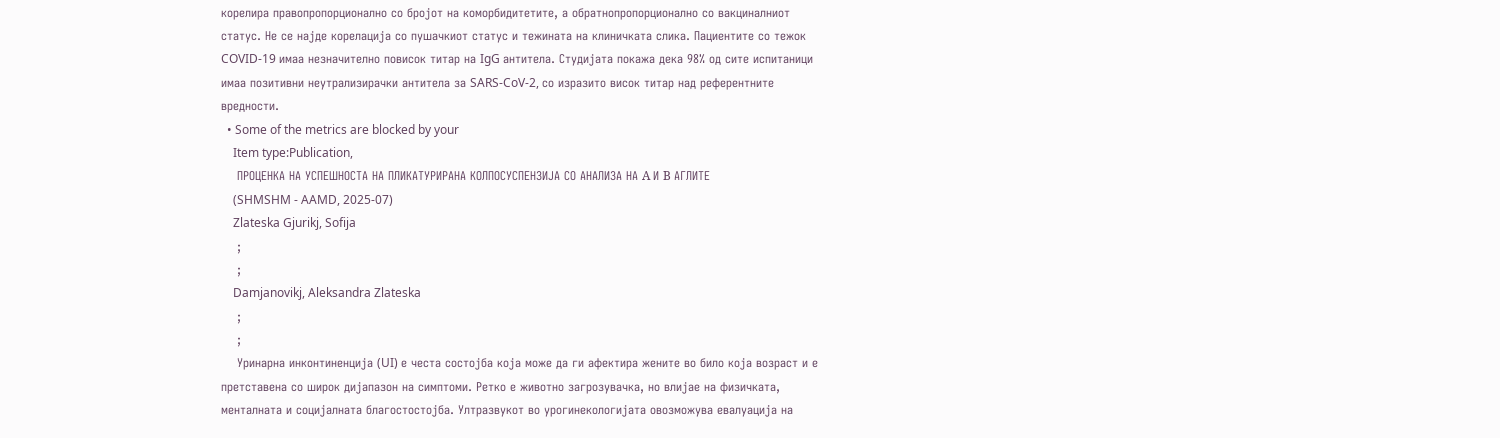корелира правопропорционално со бројот на коморбидитетите, а обратнопропорционално со вакциналниот статус. Не се најде корелација со пушачкиот статус и тежината на клиничката слика. Пациентите со тежок COVID-19 имаа незначително повисок титар на IgG антитела. Студијата покажа дека 98% од сите испитаници имаа позитивни неутрализирачки антитела за SARS-CoV-2, со изразито висок титар над референтните вредности.
  • Some of the metrics are blocked by your
    Item type:Publication,
    ПРОЦЕНКА НА УСПЕШНОСТА НА ПЛИКАТУРИРАНА КОЛПОСУСПЕНЗИЈА СО АНАЛИЗА НА Α И Β АГЛИТЕ
    (SHMSHM - AAMD, 2025-07)
    Zlateska Gjurikj, Sofija
    ;
    ;
    Damjanovikj, Aleksandra Zlateska
    ;
    ;
    Уринарна инконтиненција (UI) е честа состојба која може да ги афектира жените во било која возраст и е претставена со широк дијапазон на симптоми. Ретко е животно загрозувачка, но влијае на физичката, менталната и социјалната благостостојба. Ултразвукот во урогинекологијата овозможува евалуација на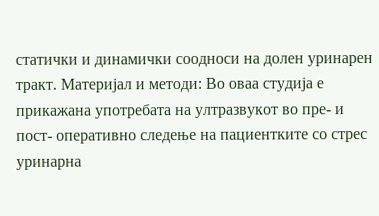статички и динамички соодноси на долен уринарен тракт. Материјал и методи: Во оваа студија е прикажана употребата на ултразвукот во пре- и пост- оперативно следење на пациентките со стрес уринарна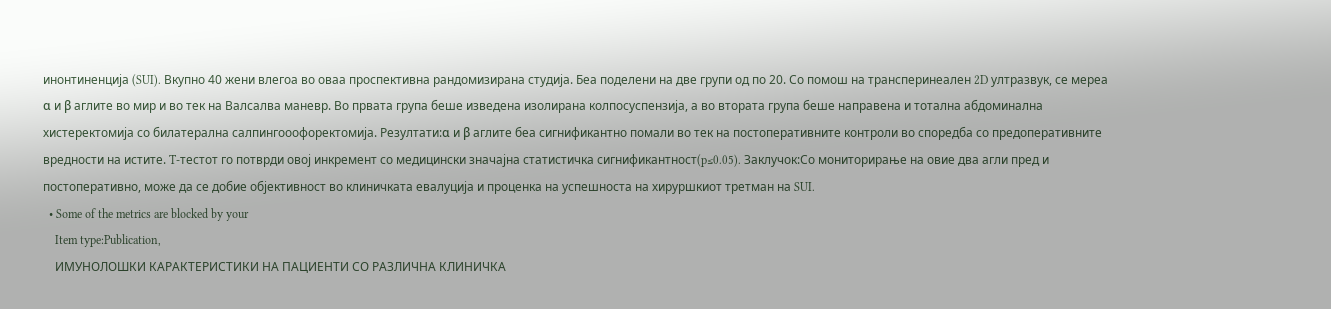инонтиненција (SUI). Вкупно 40 жени влегоа во оваа проспективна рандомизирана студија. Беа поделени на две групи од по 20. Со помош на трансперинеален 2D ултразвук, се мереа α и β аглите во мир и во тек на Валсалва маневр. Во првата група беше изведена изолирана колпосуспензија, а во втората група беше направена и тотална абдоминална хистеректомија со билатерална салпингооофоректомија. Резултати:α и β аглите беа сигнификантно помали во тек на постоперативните контроли во споредба со предоперативните вредности на истите. T-тестот го потврди овој инкремент со медицински значајна статистичка сигнификантност(p≤0.05). Заклучок:Со мониторирање на овие два агли пред и постоперативно, може да се добие објективност во клиничката евалуција и проценка на успешноста на хируршкиот третман на SUI.
  • Some of the metrics are blocked by your
    Item type:Publication,
    ИМУНОЛОШКИ КАРАКТЕРИСТИКИ НА ПАЦИЕНТИ СО РАЗЛИЧНА КЛИНИЧКА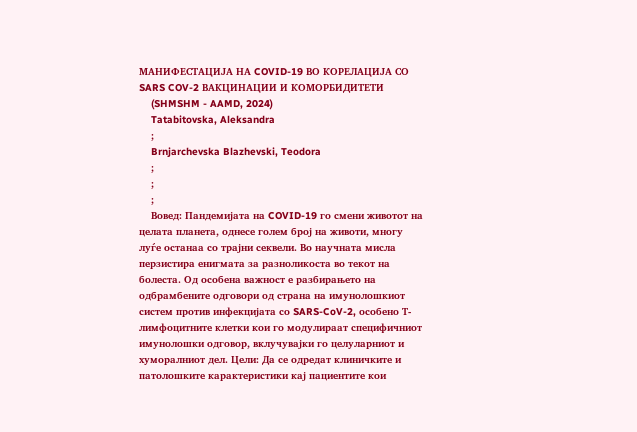МАНИФЕСТАЦИЈА НА COVID-19 ВО КОРЕЛАЦИЈА СО SARS COV-2 ВАКЦИНАЦИИ И КОМОРБИДИТЕТИ
    (SHMSHM - AAMD, 2024)
    Tatabitovska, Aleksandra
    ;
    Brnjarchevska Blazhevski, Teodora
    ;
    ;
    ;
    Вовед: Пандемијата на COVID-19 го смени животот на целата планета, однесе голем број на животи, многу луѓе останаа со трајни секвели. Во научната мисла перзистира енигмата за разноликоста во текот на болеста. Од особена важност е разбирањето на одбрамбените одговори од страна на имунолошкиот систем против инфекцијата со SARS-CoV-2, особено Т-лимфоцитните клетки кои го модулираат специфичниот имунолошки одговор, вклучувајки го целуларниот и хуморалниот дел. Цели: Да се одредат клиничките и патолошките карактеристики кај пациентите кои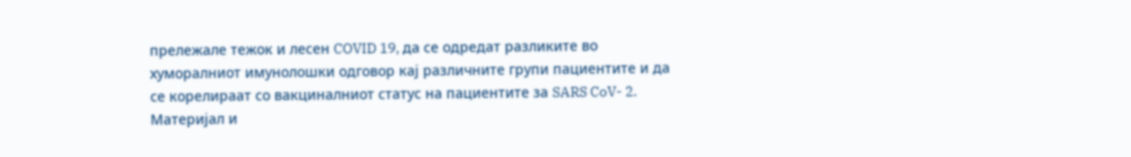прележале тежок и лесен COVID 19, да се одредат разликите во хуморалниот имунолошки одговор кај различните групи пациентите и да се корелираат со вакциналниот статус на пациентите за SARS CoV- 2. Материјал и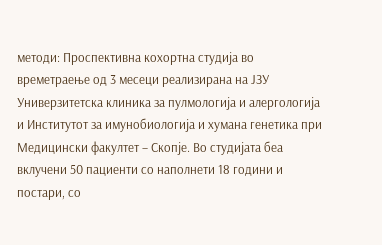методи: Проспективна кохортна студија во времетраење од 3 месеци реализирана на ЈЗУ Универзитетска клиника за пулмологија и алергологија и Институтот за имунобиологија и хумана генетика при Медицински факултет – Скопје. Во студијата беа вклучени 50 пациенти со наполнети 18 години и постари, со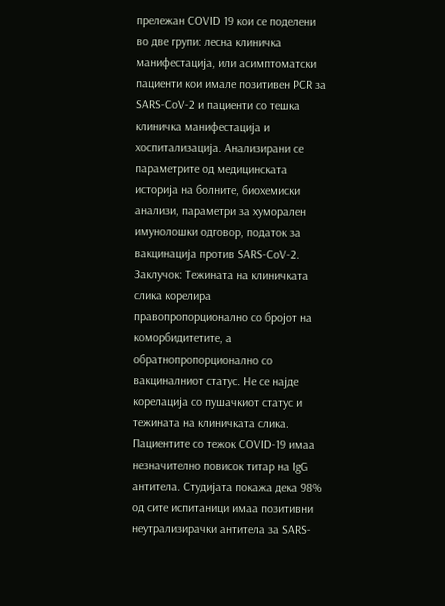прележан COVID 19 кои се поделени во две групи: лесна клиничка манифестација, или асимптоматски пациенти кои имале позитивен PCR за SARS-CoV-2 и пациенти со тешка клиничка манифестација и хоспитализација. Анализирани се параметрите од медицинската историја на болните, биохемиски анализи, параметри за хуморален имунолошки одговор, податок за вакцинација против SARS-CoV-2. Заклучок: Тежината на клиничката слика корелира правопропорционално со бројот на коморбидитетите, а обратнопропорционално со вакциналниот статус. Не се најде корелација со пушачкиот статус и тежината на клиничката слика. Пациентите со тежок COVID-19 имаа незначително повисок титар на IgG антитела. Студијата покажа дека 98% од сите испитаници имаа позитивни неутрализирачки антитела за SARS-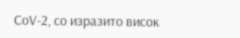CoV-2, со изразито висок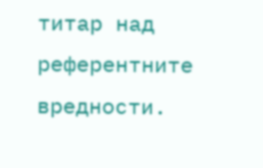титар над референтните вредности.